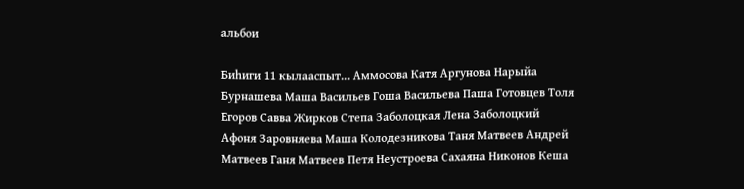альбои

Биhиги 11 кылааспыт... Аммосова Катя Аргунова Нарыйа Бурнашева Маша Васильев Гоша Васильева Паша Готовцев Толя Егоров Савва Жирков Степа Заболоцкая Лена Заболоцкий Афоня Заровняева Маша Колодезникова Таня Матвеев Андрей Матвеев Ганя Матвеев Петя Неустроева Сахаяна Никонов Кеша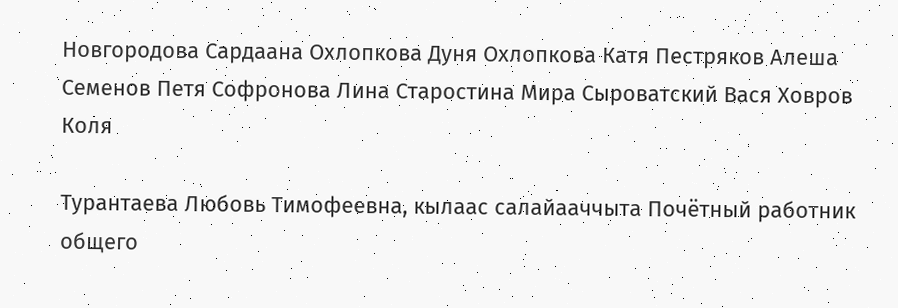Новгородова Сардаана Охлопкова Дуня Охлопкова Катя Пестряков Алеша Семенов Петя Софронова Лина Старостина Мира Сыроватский Вася Ховров Коля

Турантаева Любовь Тимофеевна, кылаас салайааччыта Почётный работник общего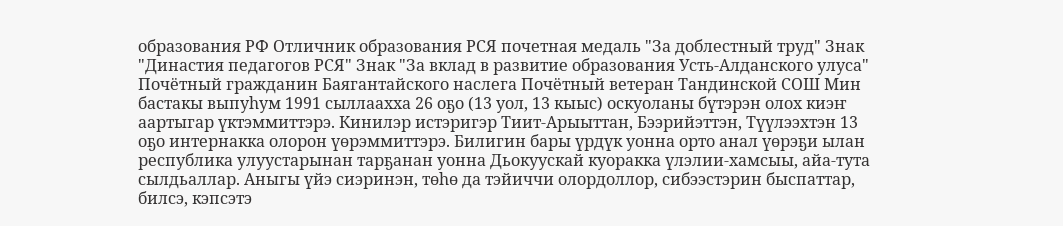образования РФ Отличник образования РСЯ почетная медаль "За доблестный труд" Знак "Династия педагогов РСЯ" Знак "За вклад в развитие образования Усть-Алданского улуса" Почётный гражданин Баягантайского наслега Почётный ветеран Тандинской СОШ Мин бастакы выпуһум 1991 сыллаахха 26 оҕо (13 уол, 13 кыыс) оскуоланы бүтэрэн олох киэҥ аартыгар үктэммиттэрэ. Кинилэр истэригэр Тиит-Арыыттан, Бээрийэттэн, Түүлээхтэн 13 оҕо интернакка олорон үөрэммиттэрэ. Билигин бары үрдүк уонна орто анал үөрэҕи ылан республика улуустарынан тарҕанан уонна Дьокуускай куоракка үлэлии-хамсыы, айа-тута сылдьаллар. Аныгы үйэ сиэринэн, төһө да тэйиччи олордоллор, сибээстэрин быспаттар, билсэ, кэпсэтэ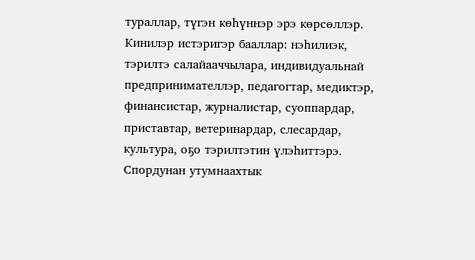тураллар, түгэн көһүннэр эрэ көрсөллэр. Кинилэр истэригэр бааллар: нэһилиэк, тэрилтэ салайааччылара, индивидуальнай предпринимателлэр, педагогтар, медиктэр, финансистар, журналистар, суоппардар, приставтар, ветеринардар, слесардар, культура, оҕо тэрилтэтин үлэһиттэрэ. Спордунан утумнаахтык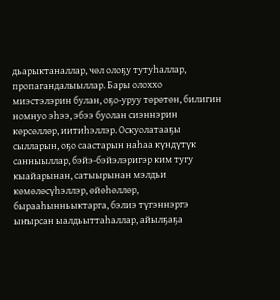дьарыктаналлар, чөл олоҕу тутуһаллар, пропагандалыыллар. Бары олоххо миэстэлэрин булан, оҕо-уруу төрөтөн, билигин номнуо эһээ, эбээ буолан сиэннэрин көрсөллөр, иитиһэллэр. Оскуолатааҕы сылларын, оҕо саастарын наһаа күндүтүк санныыллар, бэйэ-бэйэлэригэр ким тугу кыайарынан, сатыырынан мэлдьи көмөлөсүһэллэр, өйөһөллөр, бырааһынньыктарга, бэлиэ түгэннэргэ ыҥырсан ыалдьыттаһаллар, айылҕаҕа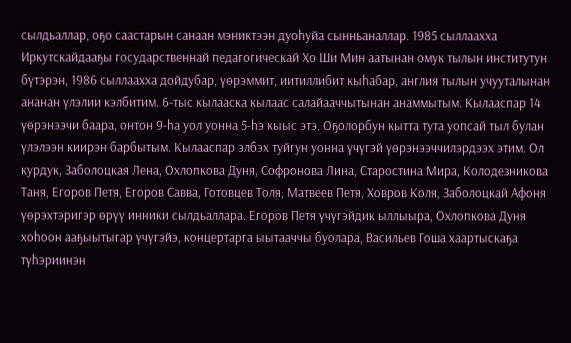сылдьаллар, оҕо саастарын санаан мэниктээн дуоһуйа сынньаналлар. 1985 сыллаахха Иркутскайдааҕы государственнай педагогическай Хо Ши Мин аатынан омук тылын институтун бүтэрэн, 1986 сыллаахха дойдубар, үөрэммит, иитиллибит кыһабар, англия тылын учууталынан ананан үлэлии кэлбитим. 6-тыс кылааска кылаас салайааччытынан анаммытым. Кылааспар 14 үөрэнээчи баара, онтон 9-һа уол уонна 5-һэ кыыс этэ. Оҕолорбун кытта тута уопсай тыл булан үлэлээн киирэн барбытым. Кылааспар элбэх туйгун уонна үчүгэй үөрэнээччилэрдээх этим. Ол курдук, Заболоцкая Лена, Охлопкова Дуня, Софронова Лина, Старостина Мира, Колодезникова Таня, Егоров Петя, Егоров Савва, Готовцев Толя, Матвеев Петя, Ховров Коля, Заболоцкай Афоня үөрэхтэригэр өрүү инники сылдьаллара. Егоров Петя үчүгэйдик ыллыыра, Охлопкова Дуня хоһоон ааҕыытыгар үчүгэйэ, концертарга ыытааччы буолара, Васильев Гоша хаартыскаҕа түһэриинэн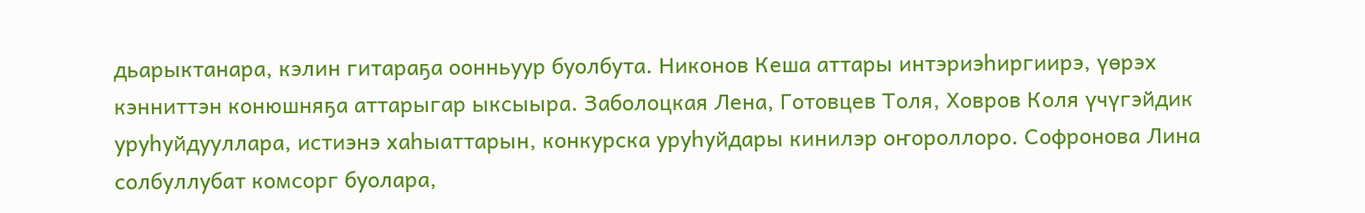дьарыктанара, кэлин гитараҕа оонньуур буолбута. Никонов Кеша аттары интэриэһиргиирэ, үөрэх кэнниттэн конюшняҕа аттарыгар ыксыыра. Заболоцкая Лена, Готовцев Толя, Ховров Коля үчүгэйдик уруһуйдууллара, истиэнэ хаһыаттарын, конкурска уруһуйдары кинилэр оҥороллоро. Софронова Лина солбуллубат комсорг буолара,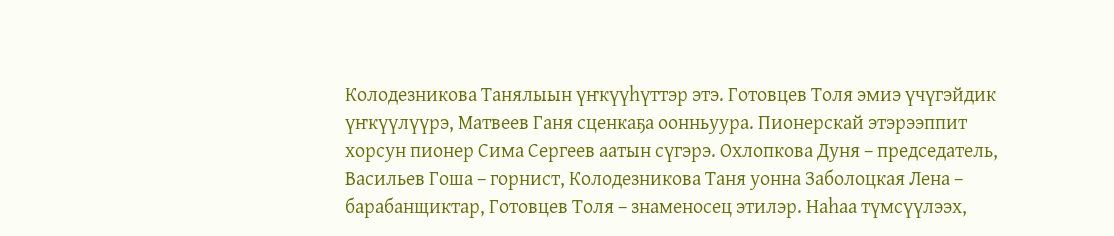Колодезникова Танялыын үҥкүүһүттэр этэ. Готовцев Толя эмиэ үчүгэйдик үҥкүүлүүрэ, Матвеев Ганя сценкаҕа оонньуура. Пионерскай этэрээппит хорсун пионер Сима Сергеев аатын сүгэрэ. Охлопкова Дуня – председатель, Васильев Гоша – горнист, Колодезникова Таня уонна Заболоцкая Лена – барабанщиктар, Готовцев Толя – знаменосец этилэр. Наһаа түмсүүлээх,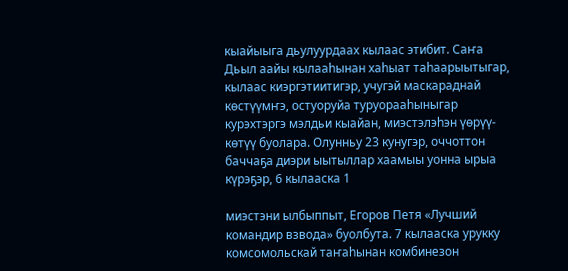кыайыыга дьулуурдаах кылаас этибит. Саҥа Дьыл аайы кылааһынан хаһыат таһаарыытыгар, кылаас киэргэтиитигэр, учугэй маскараднай көстүүмҥэ, остуоруйа туруорааһыныгар курэхтэргэ мэлдьи кыайан, миэстэлэһэн үөрүү-көтүү буолара. Олунньу 23 кунугэр, оччоттон баччаҕа диэри ыытыллар хаамыы уонна ырыа күрэҕэр, 6 кылааска 1

миэстэни ылбыппыт, Егоров Петя «Лучший командир взвода» буолбута. 7 кылааска урукку комсомольскай таҥаһынан комбинезон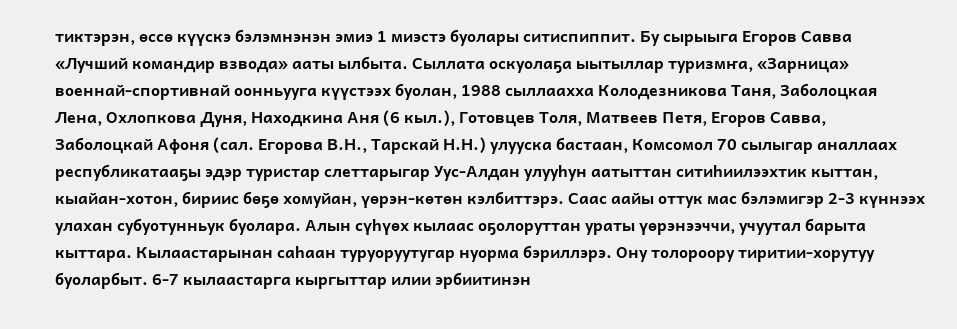тиктэрэн, өссө күүскэ бэлэмнэнэн эмиэ 1 миэстэ буолары ситиспиппит. Бу сырыыга Егоров Савва «Лучший командир взвода» ааты ылбыта. Сыллата оскуолаҕа ыытыллар туризмҥа, «Зарница» военнай-спортивнай оонньууга күүстээх буолан, 1988 сыллаахха Колодезникова Таня, Заболоцкая Лена, Охлопкова Дуня, Находкина Аня (6 кыл.), Готовцев Толя, Матвеев Петя, Егоров Савва, Заболоцкай Афоня (сал. Егорова В.Н., Тарскай Н.Н.) улууска бастаан, Комсомол 70 сылыгар аналлаах республикатааҕы эдэр туристар слеттарыгар Уус-Алдан улууһун аатыттан ситиһиилээхтик кыттан, кыайан-хотон, бириис бөҕө хомуйан, үөрэн-көтөн кэлбиттэрэ. Саас аайы оттук мас бэлэмигэр 2-3 күннээх улахан субуотунньук буолара. Алын сүһүөх кылаас оҕолоруттан ураты үөрэнээччи, учуутал барыта кыттара. Кылаастарынан саһаан туруоруутугар нуорма бэриллэрэ. Ону толороору тиритии-хорутуу буоларбыт. 6-7 кылаастарга кыргыттар илии эрбиитинэн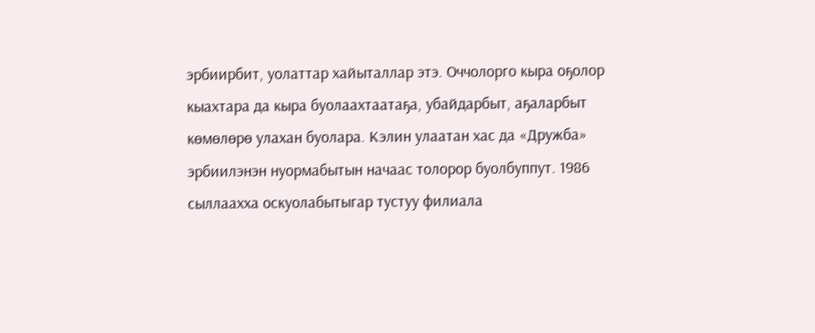эрбиирбит, уолаттар хайыталлар этэ. Оччолорго кыра оҕолор кыахтара да кыра буолаахтаатаҕа, убайдарбыт, аҕаларбыт көмөлөрө улахан буолара. Кэлин улаатан хас да «Дружба» эрбиилэнэн нуормабытын начаас толорор буолбуппут. 1986 сыллаахха оскуолабытыгар тустуу филиала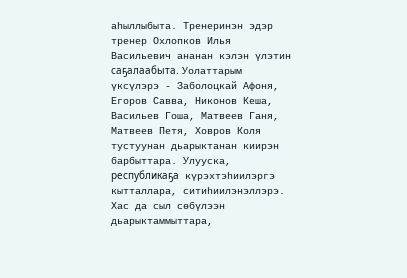аһыллыбыта. Тренеринэн эдэр тренер Охлопков Илья Васильевич ананан кэлэн үлэтин саҕалаабыта. Уолаттарым үксүлэрэ - Заболоцкай Афоня, Егоров Савва, Никонов Кеша, Васильев Гоша, Матвеев Ганя, Матвеев Петя, Ховров Коля тустуунан дьарыктанан киирэн барбыттара. Улууска, республикаҕа күрэхтэһиилэргэ кытталлара, ситиһиилэнэллэрэ. Хас да сыл сөбүлээн дьарыктаммыттара,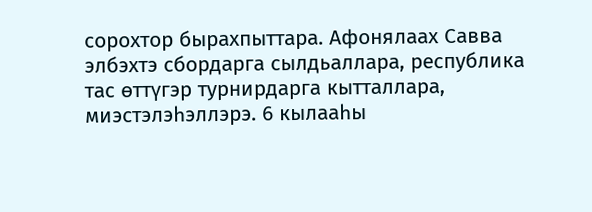сорохтор бырахпыттара. Афонялаах Савва элбэхтэ сбордарга сылдьаллара, республика тас өттүгэр турнирдарга кытталлара, миэстэлэһэллэрэ. 6 кылааһы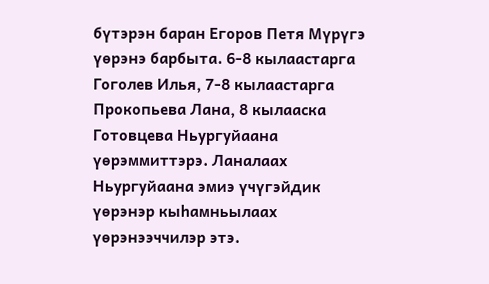бүтэрэн баран Егоров Петя Мүрүгэ үөрэнэ барбыта. 6-8 кылаастарга Гоголев Илья, 7-8 кылаастарга Прокопьева Лана, 8 кылааска Готовцева Ньургуйаана үөрэммиттэрэ. Ланалаах Ньургуйаана эмиэ үчүгэйдик үөрэнэр кыһамньылаах үөрэнээччилэр этэ.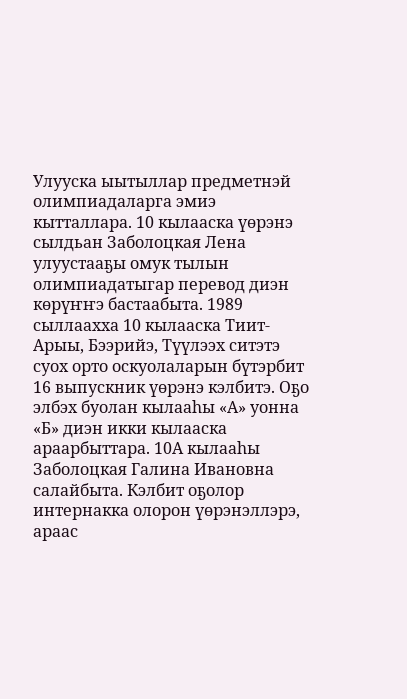Улууска ыытыллар предметнэй олимпиадаларга эмиэ кытталлара. 10 кылааска үөрэнэ сылдьан Заболоцкая Лена улуустааҕы омук тылын олимпиадатыгар перевод диэн көрүҥҥэ бастаабыта. 1989 сыллаахха 10 кылааска Тиит-Арыы, Бээрийэ, Түүлээх ситэтэ суох орто оскуолаларын бүтэрбит 16 выпускник үөрэнэ кэлбитэ. Оҕо элбэх буолан кылааһы «А» уонна «Б» диэн икки кылааска араарбыттара. 10А кылааһы Заболоцкая Галина Ивановна салайбыта. Кэлбит оҕолор интернакка олорон үөрэнэллэрэ, араас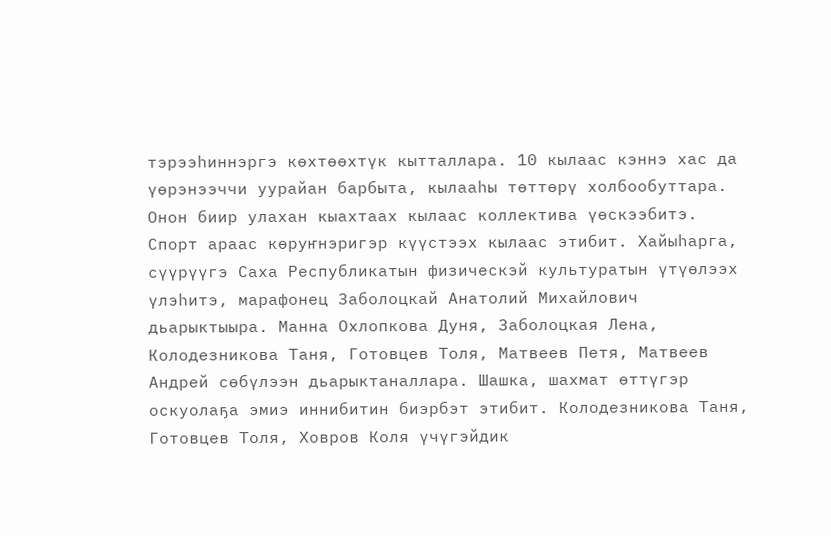тэрээһиннэргэ көхтөөхтүк кытталлара. 10 кылаас кэннэ хас да үөрэнээччи уурайан барбыта, кылааһы төттөрү холбообуттара. Онон биир улахан кыахтаах кылаас коллектива үөскээбитэ. Спорт араас көруҥнэригэр күүстээх кылаас этибит. Хайыһарга, сүүрүүгэ Саха Республикатын физическэй культуратын үтүөлээх үлэһитэ, марафонец Заболоцкай Анатолий Михайлович дьарыктыыра. Манна Охлопкова Дуня, Заболоцкая Лена, Колодезникова Таня, Готовцев Толя, Матвеев Петя, Матвеев Андрей сөбүлээн дьарыктаналлара. Шашка, шахмат өттүгэр оскуолаҕа эмиэ иннибитин биэрбэт этибит. Колодезникова Таня, Готовцев Толя, Ховров Коля үчүгэйдик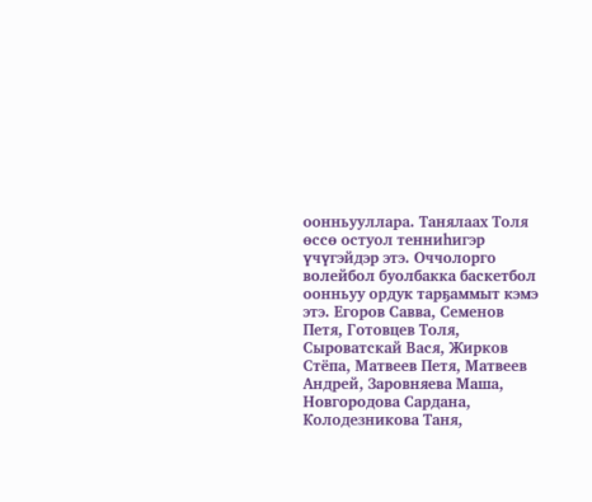оонньууллара. Танялаах Толя өссө остуол тенниһигэр үчүгэйдэр этэ. Оччолорго волейбол буолбакка баскетбол оонньуу ордук тарҕаммыт кэмэ этэ. Егоров Савва, Семенов Петя, Готовцев Толя, Сыроватскай Вася, Жирков Стёпа, Матвеев Петя, Матвеев Андрей, Заровняева Маша, Новгородова Сардана, Колодезникова Таня,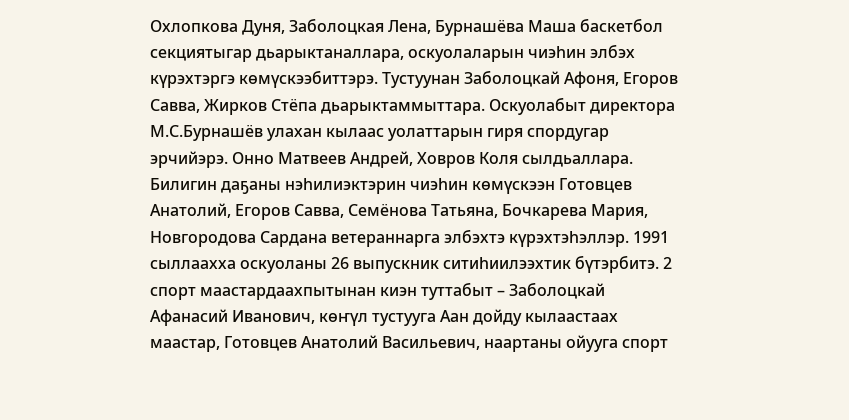Охлопкова Дуня, Заболоцкая Лена, Бурнашёва Маша баскетбол секциятыгар дьарыктаналлара, оскуолаларын чиэһин элбэх күрэхтэргэ көмүскээбиттэрэ. Тустуунан Заболоцкай Афоня, Егоров Савва, Жирков Стёпа дьарыктаммыттара. Оскуолабыт директора М.С.Бурнашёв улахан кылаас уолаттарын гиря спордугар эрчийэрэ. Онно Матвеев Андрей, Ховров Коля сылдьаллара. Билигин даҕаны нэһилиэктэрин чиэһин көмүскээн Готовцев Анатолий, Егоров Савва, Семёнова Татьяна, Бочкарева Мария, Новгородова Сардана ветераннарга элбэхтэ күрэхтэһэллэр. 1991 сыллаахха оскуоланы 26 выпускник ситиһиилээхтик бүтэрбитэ. 2 спорт маастардаахпытынан киэн туттабыт – Заболоцкай Афанасий Иванович, көҥүл тустууга Аан дойду кылаастаах маастар, Готовцев Анатолий Васильевич, наартаны ойууга спорт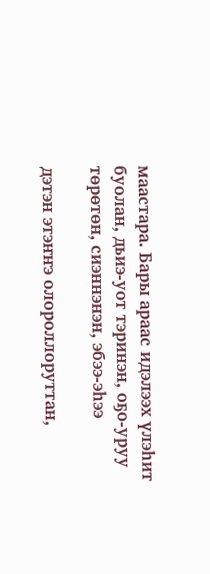маастара. Бары араас идэлээх үлэһит буолан, дьиэ-уот тэринэн, оҕо-уруу төрөтөн, сиэннэнэн, эбээ-эһээ

дэтэн этэҥҥэ олороллоруттан,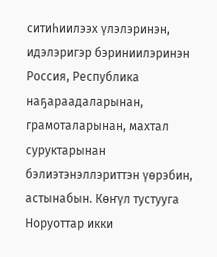ситиһиилээх үлэлэринэн, идэлэригэр бэриниилэринэн Россия, Республика наҕараадаларынан, грамоталарынан, махтал суруктарынан бэлиэтэнэллэриттэн үөрэбин, астынабын. Көҥүл тустууга Норуоттар икки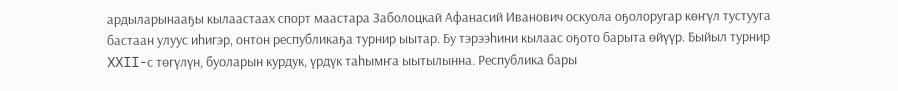ардыларынааҕы кылаастаах спорт маастара Заболоцкай Афанасий Иванович оскуола оҕолоругар көҥүл тустууга бастаан улуус иһигэр, онтон республикаҕа турнир ыытар. Бу тэрээһини кылаас оҕото барыта өйүүр. Быйыл турнир XXII-с төгүлүн, буоларын курдук, үрдүк таһымҥа ыытылынна. Республика бары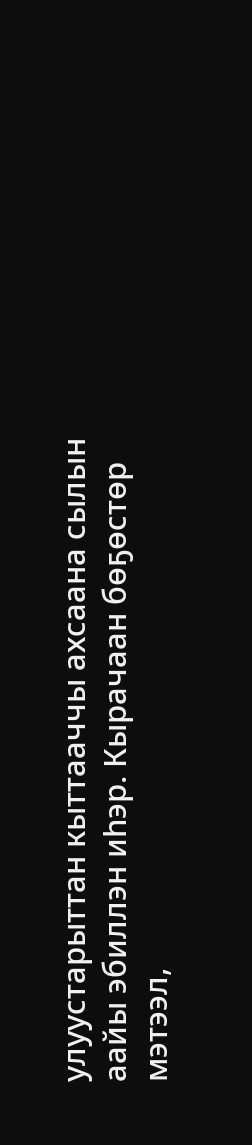улуустарыттан кыттааччы ахсаана сылын аайы эбиллэн иһэр. Кырачаан бөҕөстөр мэтээл,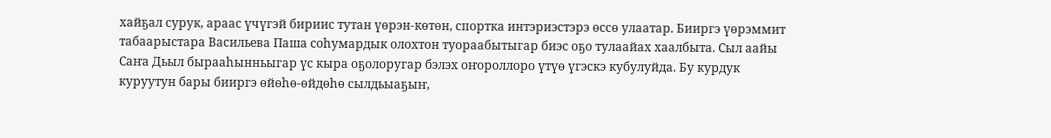хайҕал сурук, араас үчүгэй бириис тутан үөрэн-көтөн, спортка интэриэстэрэ өссө улаатар. Бииргэ үөрэммит табаарыстара Васильева Паша соһумардык олохтон туораабытыгар биэс оҕо тулаайах хаалбыта. Сыл аайы Саҥа Дьыл бырааһынньыгар үс кыра оҕолоругар бэлэх оҥороллоро үтүө үгэскэ кубулуйда. Бу курдук куруутун бары бииргэ өйөһө-өйдөһө сылдьыаҕыҥ,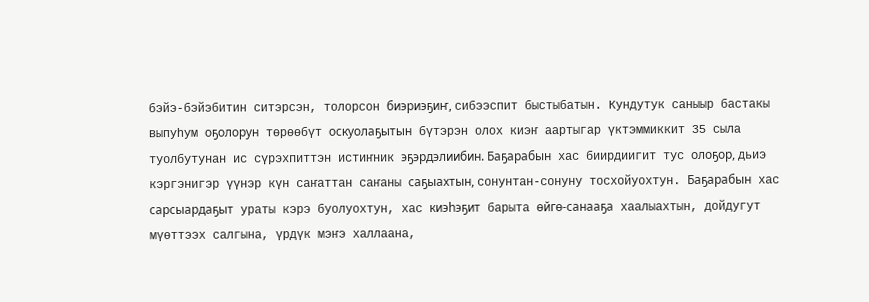бэйэ-бэйэбитин ситэрсэн, толорсон биэриэҕиҥ, сибээспит быстыбатын. Кундутук саныыр бастакы выпуһум оҕолорун төрөөбүт оскуолаҕытын бүтэрэн олох киэҥ аартыгар үктэммиккит 35 сыла туолбутунан ис сүрэхпиттэн истиҥник эҕэрдэлиибин. Баҕарабын хас биирдиигит тус олоҕор, дьиэ кэргэнигэр үүнэр күн саҥаттан саҥаны саҕыахтын, сонунтан-сонуну тосхойуохтун. Баҕарабын хас сарсыардаҕыт ураты кэрэ буолуохтун, хас киэһэҕит барыта өйгө-санааҕа хаалыахтын, дойдугут мүөттээх салгына, үрдүк мэҥэ халлаана,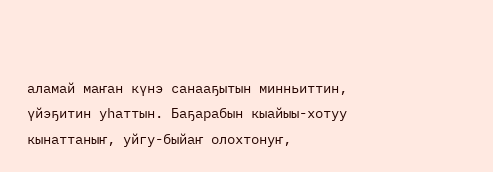аламай маҥан күнэ санааҕытын минньиттин, үйэҕитин уһаттын. Баҕарабын кыайыы-хотуу кынаттаныҥ, уйгу-быйаҥ олохтонуҥ,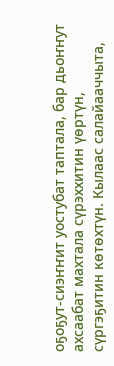оҕоҕут-сиэҥҥит уостубат таптала, бар дьоҥҥут ахсаабат махтала сүрэххитин үөртүн, сүргэҕитин көтөхтүн. Кылаас салайааччыта,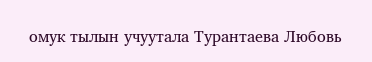омук тылын учуутала Турантаева Любовь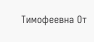Тимофеевна От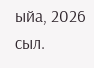ыйа, 2026 сыл.